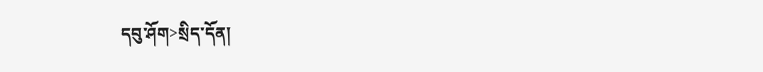དབུ་ཤོག>སྲིད་དོན།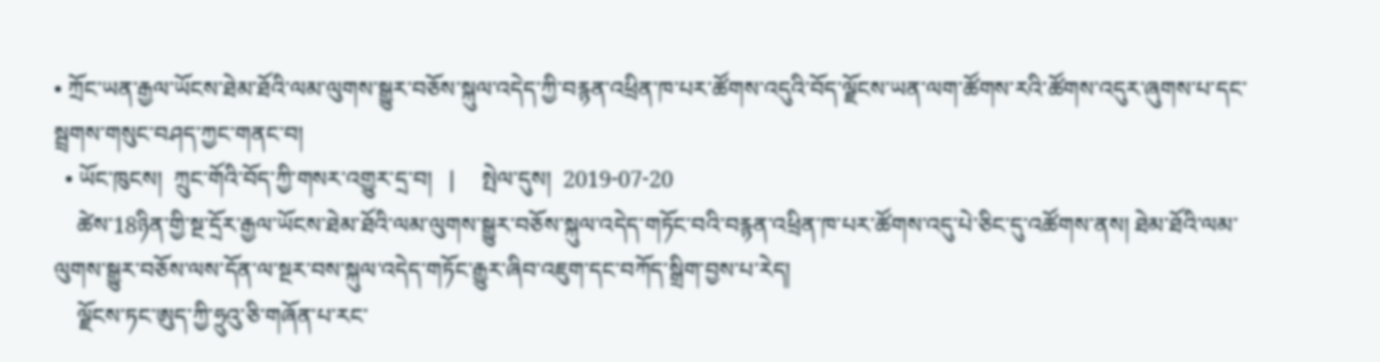• ཀྲོང་ཡན་རྒྱལ་ཡོངས་ཐེམ་ཐོའི་ལམ་ལུགས་སྒྱུར་བཅོས་སྐུལ་འདེད་ཀྱི་བརྙན་འཕྲིན་ཁ་པར་ཚོགས་འདུའི་བོད་ལྗོངས་ཡན་ལག་ཚོགས་རའི་ཚོགས་འདུར་ཞུགས་པ་དང་སྦྲགས་གསུང་བཤད་ཀྱང་གནང་བ།
  • ཡོང་ཁུངས།  ཀྲུང་གོའི་བོད་ཀྱི་གསར་འགྱུར་དྲ་བ།   |     སྤེལ་དུས།  2019-07-20
    ཚེས་18ཉིན་གྱི་སྔ་དྲོར་རྒྱལ་ཡོངས་ཐེམ་ཐོའི་ལམ་ལུགས་སྒྱུར་བཅོས་སྐུལ་འདེད་གཏོང་བའི་བརྙན་འཕྲིན་ཁ་པར་ཚོགས་འདུ་པེ་ཅིང་དུ་འཚོགས་ནས། ཐེམ་ཐོའི་ལམ་ལུགས་སྒྱུར་བཅོས་ལས་དོན་ལ་སྔར་བས་སྐུལ་འདེད་གཏོང་རྒྱུར་ཞིབ་འཇུག་དང་བཀོད་སྒྲིག་བྱས་པ་རེད།
    ལྗོངས་ཏང་ཨུད་ཀྱི་ཧྲུའུ་ཅི་གཞོན་པ་རང་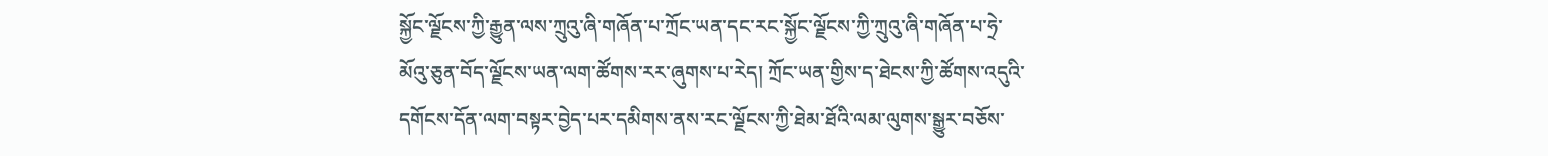སྐྱོང་ལྗོངས་ཀྱི་རྒྱུན་ལས་ཀྲུའུ་ཞི་གཞོན་པ་ཀྲོང་ཡན་དང་རང་སྐྱོང་ལྗོངས་ཀྱི་ཀྲུའུ་ཞི་གཞོན་པ་ཧྲེ་མོའུ་ཅུན་བོད་ལྗོངས་ཡན་ལག་ཚོགས་རར་ཞུགས་པ་རེད། ཀྲོང་ཡན་གྱིས་ད་ཐེངས་ཀྱི་ཚོགས་འདུའི་དགོངས་དོན་ལག་བསྟར་བྱེད་པར་དམིགས་ནས་རང་ལྗོངས་ཀྱི་ཐེམ་ཐོའི་ལམ་ལུགས་སྒྱུར་བཅོས་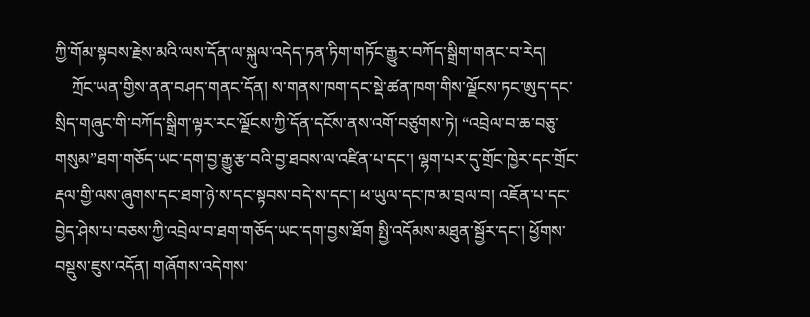ཀྱི་གོམ་སྟབས་རྗེས་མའི་ལས་དོན་ལ་སྐུལ་འདེད་ཏན་ཏིག་གཏོང་རྒྱུར་བཀོད་སྒྲིག་གནང་བ་རེད།
    ཀྲོང་ཡན་གྱིས་ནན་བཤད་གནང་དོན། ས་གནས་ཁག་དང་སྡེ་ཚན་ཁག་གིས་ལྗོངས་ཏང་ཨུད་དང་སྲིད་གཞུང་གི་བཀོད་སྒྲིག་ལྟར་རང་ལྗོངས་ཀྱི་དོན་དངོས་ནས་འགོ་བཙུགས་ཏེ། “འབྲེལ་བ་ཆ་བཅུ་གསུམ”ཐག་གཅོད་ཡང་དག་བྱ་རྒྱུ་རྩ་བའི་བྱ་ཐབས་ལ་འཛིན་པ་དང་། ལྷག་པར་དུ་གྲོང་ཁྱེར་དང་གྲོང་རྡལ་གྱི་ལས་ཞུགས་དང་ཐག་ཉེ་ས་དང་སྟབས་བདེ་ས་དང་། ཕ་ཡུལ་དང་ཁ་མ་བྲལ་བ། འཇོན་པ་དང་བྱེད་ཤེས་པ་བཅས་ཀྱི་འབྲེལ་བ་ཐག་གཅོད་ཡང་དག་བྱས་ཐོག སྤྱི་འདོམས་མཐུན་སྦྱོར་དང་། ཕྱོགས་བསྡུས་ཇུས་འདོན། གཞོགས་འདེགས་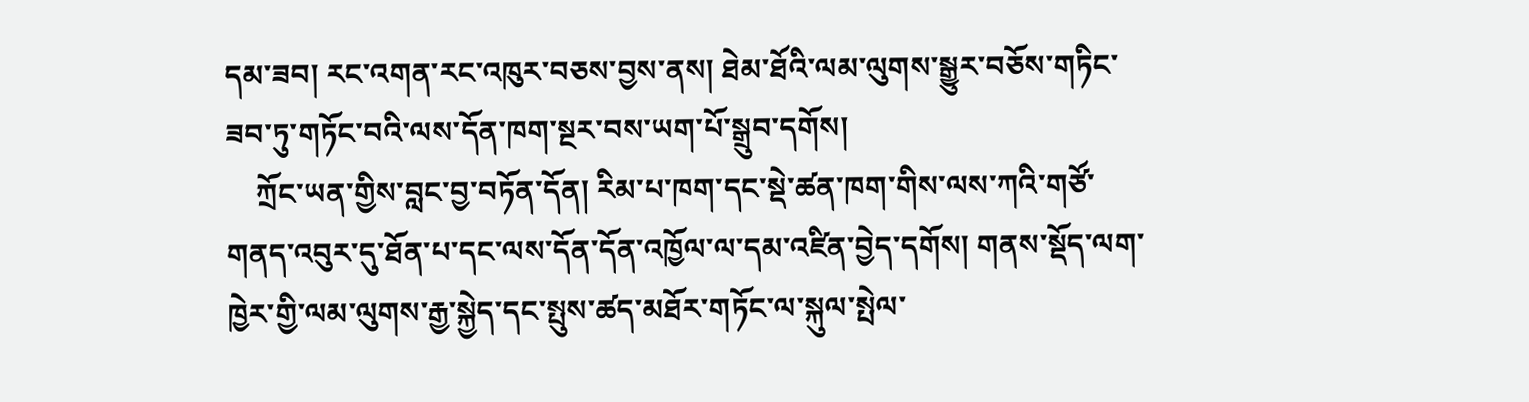དམ་ཟབ། རང་འགན་རང་འཁུར་བཅས་བྱས་ནས། ཐེམ་ཐོའི་ལམ་ལུགས་སྒྱུར་བཅོས་གཏིང་ཟབ་ཏུ་གཏོང་བའི་ལས་དོན་ཁག་སྔར་བས་ཡག་པོ་སྒྲུབ་དགོས།
    ཀྲོང་ཡན་གྱིས་བླང་བྱ་བཏོན་དོན། རིམ་པ་ཁག་དང་སྡེ་ཚན་ཁག་གིས་ལས་ཀའི་གཙོ་གནད་འབུར་དུ་ཐོན་པ་དང་ལས་དོན་དོན་འཁྱོལ་ལ་དམ་འཛིན་བྱེད་དགོས། གནས་སྡོད་ལག་ཁྱེར་གྱི་ལམ་ལུགས་རྒྱ་སྐྱེད་དང་སྤུས་ཚད་མཐོར་གཏོང་ལ་སྐུལ་སྤེལ་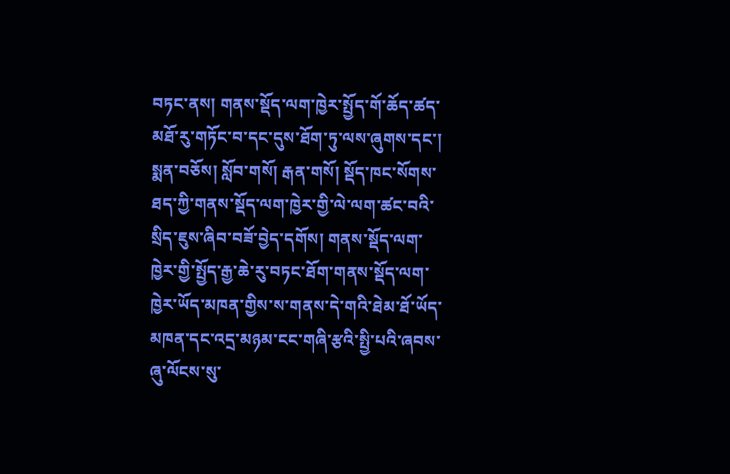བཏང་ནས། གནས་སྡོད་ལག་ཁྱེར་སྤྱོད་གོ་ཆོད་ཚད་མཐོ་རུ་གཏོང་བ་དང་དུས་ཐོག་ཏུ་ལས་ཞུགས་དང་། སྨན་བཅོས། སློབ་གསོ། རྒན་གསོ། སྡོད་ཁང་སོགས་ཐད་ཀྱི་གནས་སྡོད་ལག་ཁྱེར་གྱི་ལེ་ལག་ཚང་བའི་སྲིད་ཇུས་ཞིབ་བཟོ་བྱེད་དགོས། གནས་སྡོད་ལག་ཁྱེར་གྱི་སྤྱོད་རྒྱ་ཆེ་རུ་བཏང་ཐོག་གནས་སྡོད་ལག་ཁྱེར་ཡོད་མཁན་གྱིས་ས་གནས་དེ་གའི་ཐེམ་ཐོ་ཡོད་མཁན་དང་འདྲ་མཉམ་ངང་གཞི་རྩའི་སྤྱི་པའི་ཞབས་ཞུ་ལོངས་སུ་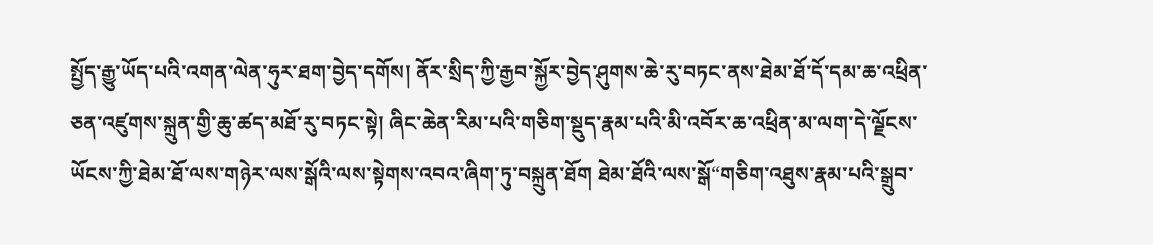སྤྱོད་རྒྱུ་ཡོད་པའི་འགན་ལེན་ཧུར་ཐག་བྱེད་དགོས། ནོར་སྲིད་ཀྱི་རྒྱབ་སྐྱོར་བྱེད་ཤུགས་ཆེ་རུ་བཏང་ནས་ཐེམ་ཐོ་དོ་དམ་ཆ་འཕྲིན་ཅན་འཛུགས་སྐྲུན་གྱི་ཆུ་ཚད་མཐོ་རུ་བཏང་སྟེ། ཞིང་ཆེན་རིམ་པའི་གཅིག་སྡུད་རྣམ་པའི་མི་འབོར་ཆ་འཕྲིན་མ་ལག་དེ་ལྗོངས་ཡོངས་ཀྱི་ཐེམ་ཐོ་ལས་གཉེར་ལས་སྒོའི་ལས་སྟེགས་འབའ་ཞིག་ཏུ་བསྐྲུན་ཐོག ཐེམ་ཐོའི་ལས་སྒོ“གཅིག་འཐུས་རྣམ་པའི་སྒྲུབ་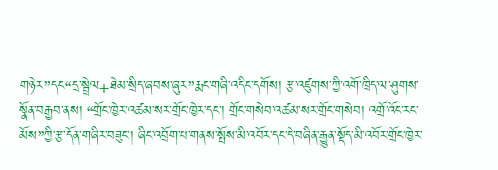གཉེར”དང“དྲ་སྦྲེལ+ཐེམ་སྲིད་ཞབས་ཞུར”རྨང་གཞི་འདིང་དགོས། རྩ་འཛུགས་ཀྱི་འགོ་ཁྲིད་ལ་ཤུགས་སྣོན་བརྒྱབ་ནས། “གྲོང་ཁྱེར་འཚམ་སར་གྲོང་ཁྱེར་དང་། གྲོང་གསེབ་འཚམ་སར་གྲོང་གསེབ། འགྲོ་འོང་རང་མོས”ཀྱི་རྩ་དོན་གཞིར་བཟུང་། ཞིང་འབྲོག་པ་གནས་སྤོས་མི་འབོར་དང་དེ་བཞིན་རྒྱུན་སྡོད་མི་འབོར་གྲོང་ཁྱེར་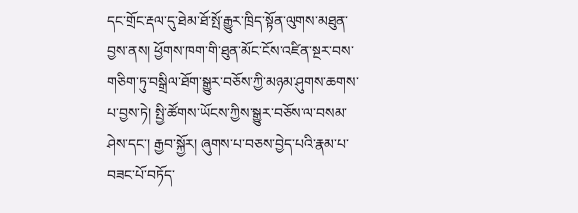དང་གྲོང་རྡལ་དུ་ཐེམ་ཐོ་སྤོ་རྒྱུར་ཁྲིད་སྟོན་ལུགས་མཐུན་བྱས་ནས། ཕྱོགས་ཁག་གི་ཐུན་མོང་ངོས་འཛིན་སྔར་བས་གཅིག་ཏུ་བསྒྲིལ་ཐོག་སྒྱུར་བཅོས་ཀྱི་མཉམ་ཤུགས་ཆགས་པ་བྱས་ཏེ། སྤྱི་ཚོགས་ཡོངས་ཀྱིས་སྒྱུར་བཅོས་ལ་བསམ་ཤེས་དང་། རྒྱབ་སྐྱོར། ཞུགས་པ་བཅས་བྱེད་པའི་རྣམ་པ་བཟང་པོ་བཏོད་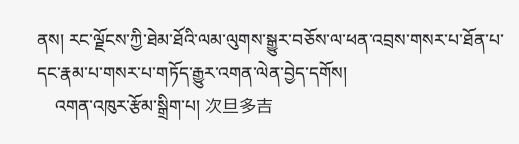ནས། རང་ལྗོངས་ཀྱི་ཐེམ་ཐོའི་ལམ་ལུགས་སྒྱུར་བཅོས་ལ་ཕན་འབྲས་གསར་པ་ཐོན་པ་དང་རྣམ་པ་གསར་པ་གཏོད་རྒྱུར་འགན་ལེན་བྱེད་དགོས།
    འགན་འཁུར་རྩོམ་སྒྲིག་པ། 次旦多吉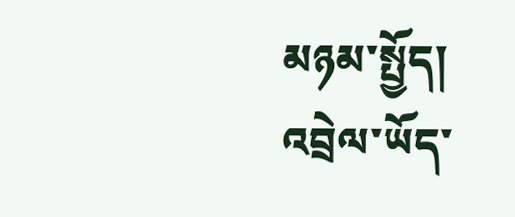མཉམ་སྤྱོད།
འབྲེལ་ཡོད་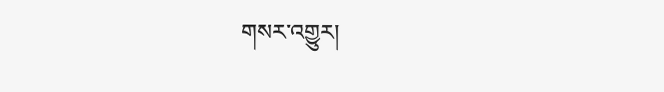གསར་འགྱུར།